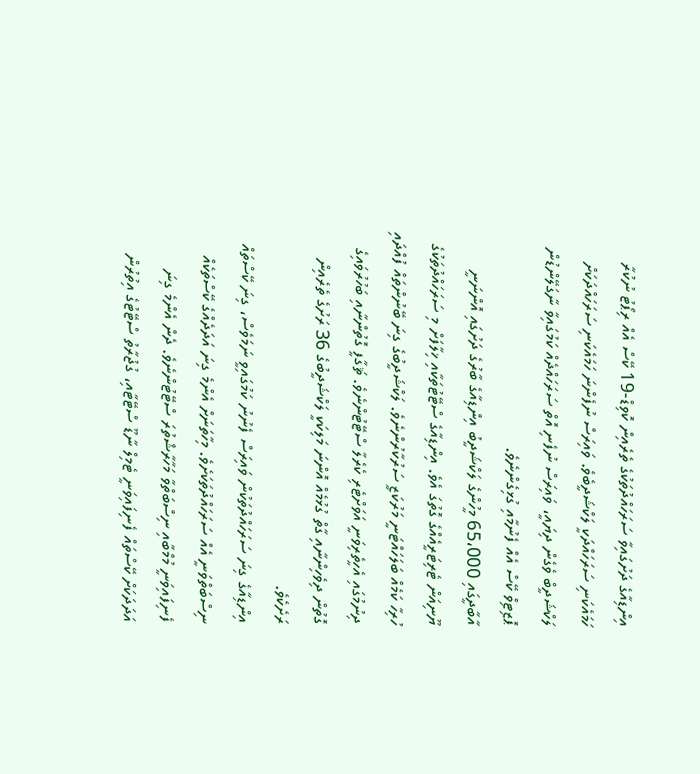އިންޑިއާގެ ދަށުގައިވާ ސަރަހައްދުތަކުގެ ތެރެއިން ކޮވިޑް-19 ކޭސް އެއް ރިޕޯޓު ނުކުރާ ހަމައެކަނި ސަރަހައްދަކީ ލަކްޝަދީބެވެ. ވައިރަސް ނުފެންނަ ހަމައެކަނި ސަރަހައްދަކަށް ލަކްޝަދީބް ވެގެން ދިޔައީ، ވައިރަސް ނުފެނި އޮތް ސަރަހައްދެއް ކަމުގައިވާ ނާގަލޭންޑުން ޕޮޒިޓިވް ކޭސް އެއް ފެނުމާއި ގުޅިގެންނެވެ.
އާބާދީގައި 65،000 މީހުންގެ ލަކްޝަދީބު އިންޑިއާގެ ބާރުގެ ދަށުގައި އޮންނަނީ ޔޫނިއަން ޓެރިޓަރީއެއްގެ ގޮތުގަ އެވެ. އިންޑިއާގެ ސްޓޭޓުތަކާއި ޚިލާފަށް މި ސަރަހައްދުތަކުގެ ހުރިހާ ކަމެއް ބަލަހައްޓަނީ މަރުކަޒީ ސަރުކާރުންނެވެ. ލަކްޝަދީބުގެ ގިނަ ބޭނުންތައް ފުއްދައި ދިނުމުގައި އެހީތެރިވަނީ އަވަށްޓެރި ކެރެލާ ސްޓޭޓުންނެވެ. ޘަގާފީ ގޮތުންނާއި ބަހުރުވައިގެ ގޮތުން ދިވެހިންނާއި ގާތް ގުޅުމެއް އޮންނަ މަލިކަކީ ލަކްޝަދީބުގެ 36 ރަށުގެ ތެރެއިން ރަށެކެވެ.
އިންޑިއާގެ ގިނަ ސަރަހައްދުތަކުން ވައިރަސް ފެނުނު ކަމުގައިވީ ނަމަވެސް، ގިނަ ކޭސްތައް ނިސްބަތްވަނީ އެއް ސަރަހައްދުތަކަށެވެ. މިހާތަނަށް އެންމެ ގިނަ އަދަދެއްގެ ކޭސްތަކެއް ފެނިފައިވަނީ މުމްބާއި ނިސްބަތްވާ މަހާރާޝްތުރަ ސްޓޭޓުންނެވެ. ދެން އެންމެ ގިނަ އަދަދަކަށް ކޭސްތައް ފެނިފައިވަނީ ޓެމިލް ނާޑޫ ސްޓޭޓާއި، ގުޖުރާތު ސްޓޭޓުގެ އިތުރުން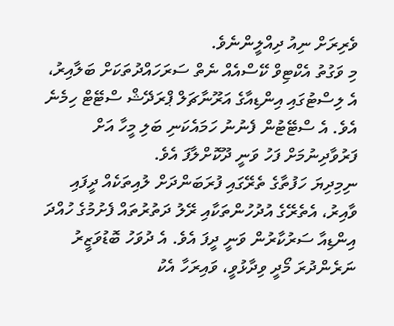ވެރިރަށް ނިއު ދިއްލީންނެވެ.
މި ވަގުތު އެކްޓިވް ކޭސްއެއް ނެތް ސަރަހައްދުތަކަށް ބަލާއިރު، އެ ލިސްޓުގައި އިންޑިއާގެ އަރޫނާޗަލް ޕްރަދޭޝް ސްޓޭޓް ހިމެނެ އެވެ. އެ ސްޓޭޓުން ފެނުނު ހަމައެކަނި ބަލި މީހާ އަށް ފަރުވާދިނުމަށް ފަހު ވަނީ ދޫކޮށްލާފަ އެވެ.
ނިމިދިޔަ ހަފުތާގެ ތެރޭގައި ފުރަބަންދަށް ލުއިތަކެއް ދީފައި ވާއިރު، އެތެރޭގެ އުދުހުންތަކާއި ރޭލު ދަތުރުތައް ފެށުމުގެ ހުއްދަ އިންޑިއާ ސަރުކާރުން ވަނީ ދީފަ އެވެ. އެ ދުވަހު ބޮޑުވަޒީރު ނަރެންދުރަ މޯދީ ވިދާޅުވީ، ވައިރަހާ އެކު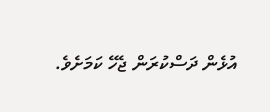އުޅެން ދަސްކުރަން ޖެހޭ ކަމަށެވެ.